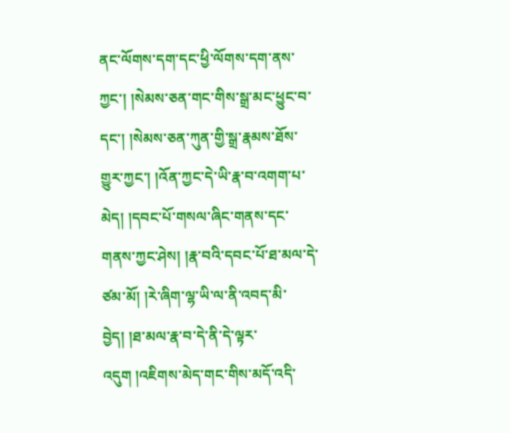ནང་ལོགས་དག་དང་ཕྱི་ལོགས་དག་ནས་ཀྱང་། །སེམས་ཅན་གང་གིས་སྒྲ་མང་ཕྱུང་བ་དང་། །སེམས་ཅན་ཀུན་གྱི་སྒྲ་རྣམས་ཐོས་གྱུར་ཀྱང་། །འོན་ཀྱང་དེ་ཡི་རྣ་བ་འགག་པ་མེད། །དབང་པོ་གསལ་ཞིང་གནས་དང་གནས་ཀྱང་ཤེས། །རྣ་བའི་དབང་པོ་ཐ་མལ་དེ་ཙམ་མོ། །རེ་ཞིག་ལྷ་ཡི་ལ་ནི་འབད་མི་བྱེད། །ཐ་མལ་རྣ་བ་དེ་ནི་དེ་ལྟར་འདུག །འཇིགས་མེད་གང་གིས་མདོ་འདི་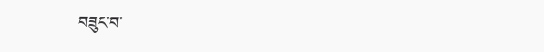བཟུང་བ་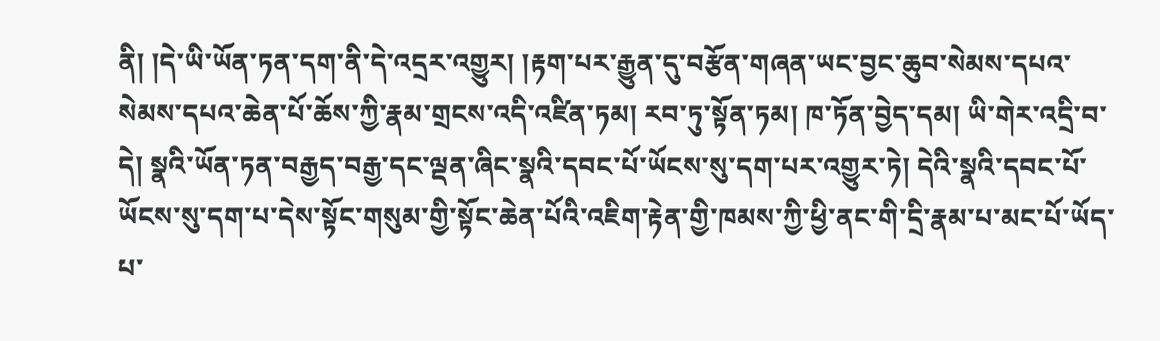ནི། །དེ་ཡི་ཡོན་ཏན་དག་ནི་དེ་འདྲར་འགྱུར། །རྟག་པར་རྒྱུན་དུ་བརྩོན་གཞན་ཡང་བྱང་ཆུབ་སེམས་དཔའ་སེམས་དཔའ་ཆེན་པོ་ཆོས་ཀྱི་རྣམ་གྲངས་འདི་འཛིན་ཏམ། རབ་ཏུ་སྟོན་ཏམ། ཁ་ཏོན་བྱེད་དམ། ཡི་གེར་འདྲི་བ་དེ། སྣའི་ཡོན་ཏན་བརྒྱད་བརྒྱ་དང་ལྡན་ཞིང་སྣའི་དབང་པོ་ཡོངས་སུ་དག་པར་འགྱུར་ཏེ། དེའི་སྣའི་དབང་པོ་ཡོངས་སུ་དག་པ་དེས་སྟོང་གསུམ་གྱི་སྟོང་ཆེན་པོའི་འཇིག་རྟེན་གྱི་ཁམས་ཀྱི་ཕྱི་ནང་གི་དྲི་རྣམ་པ་མང་པོ་ཡོད་པ་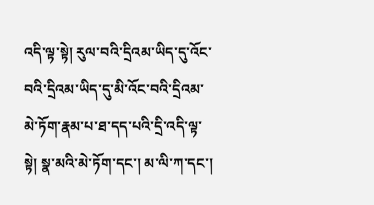འདི་ལྟ་སྟེ། རུལ་བའི་དྲིའམ་ཡིད་དུ་འོང་བའི་དྲིའམ་ཡིད་དུ་མི་འོང་བའི་དྲིའམ་མེ་ཏོག་རྣམ་པ་ཐ་དད་པའི་དྲི་འདི་ལྟ་སྟེ། སྣ་མའི་མེ་ཏོག་དང་། མ་ལི་ཀ་དང་།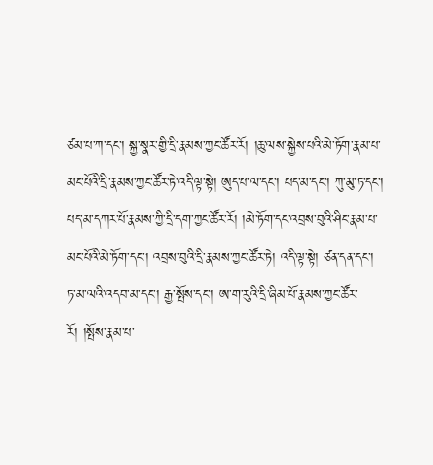ཙམ་པ་ཀ་དང་། སྐྱ་སྣར་གྱི་དྲི་རྣམས་ཀྱང་ཚོར་རོ། །ཆུ་ལས་སྐྱེས་པའི་མེ་ཏོག་རྣམ་པ་མང་པོའི་དྲི་རྣམས་ཀྱང་ཚོར་ཏེ་འདི་ལྟ་སྟེ། ཨུད་པ་ལ་དང་། པད་མ་དང་། ཀུ་མུ་ཏ་དང་། པད་མ་དཀར་པོ་རྣམས་ཀྱི་དྲི་དག་ཀྱང་ཚོར་རོ། །མེ་ཏོག་དང་འབྲས་བུའི་ཤིང་རྣམ་པ་མང་པོའི་མེ་ཏོག་དང་། འབྲས་བུའི་དྲི་རྣམས་ཀྱང་ཚོར་ཏེ། འདི་ལྟ་སྟེ། ཙན་དན་དང་། ཏ་མ་ལའི་འདབ་མ་དང་། རྒྱ་སྤོས་དང་། ཨ་ག་རུའི་དྲི་ཞིམ་པོ་རྣམས་ཀྱང་ཚོར་རོ། །སྤོས་རྣམ་པ་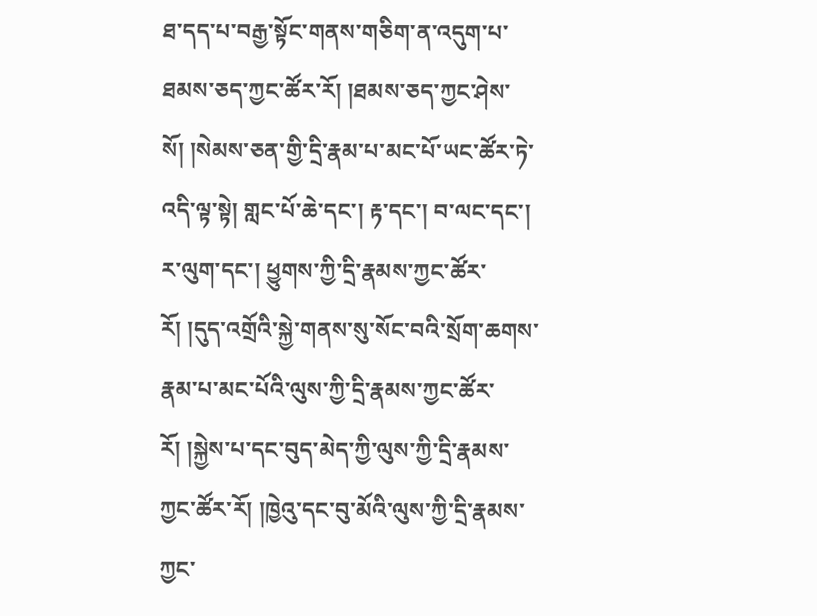ཐ་དད་པ་བརྒྱ་སྟོང་གནས་གཅིག་ན་འདུག་པ་ཐམས་ཅད་ཀྱང་ཚོར་རོ། །ཐམས་ཅད་ཀྱང་ཤེས་སོ། །སེམས་ཅན་གྱི་དྲི་རྣམ་པ་མང་པོ་ཡང་ཚོར་ཏེ་འདི་ལྟ་སྟེ། གླང་པོ་ཆེ་དང་། རྟ་དང་། བ་ལང་དང་། ར་ལུག་དང་། ཕྱུགས་ཀྱི་དྲི་རྣམས་ཀྱང་ཚོར་རོ། །དུད་འགྲོའི་སྐྱེ་གནས་སུ་སོང་བའི་སྲོག་ཆགས་རྣམ་པ་མང་པོའི་ལུས་ཀྱི་དྲི་རྣམས་ཀྱང་ཚོར་རོ། །སྐྱེས་པ་དང་བུད་མེད་ཀྱི་ལུས་ཀྱི་དྲི་རྣམས་ཀྱང་ཚོར་རོ། །ཁྱེའུ་དང་བུ་མོའི་ལུས་ཀྱི་དྲི་རྣམས་ཀྱང་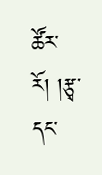ཚོར་རོ། །རྩྭ་དང་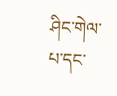ཤིང་གེལ་པ་དང་